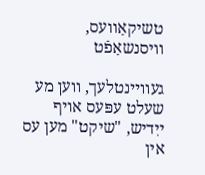טשיקאַװעס, װיסנשאַפֿט

געוויינטלעך, ווען מע שעלט עפּעס אויף ייִדיש, "שיקט" מען עס אין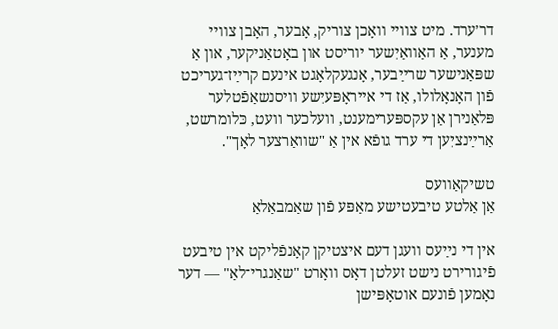דר׳ערד. מיט צוויי וואָכן צוריק, אָבער, האָבן צוויי מענער, אַ האַוואַיִשער יוריסט און באָטאַניקער, און אַ שפּאַנישער שרײַבער, אָנגעקלאָגט אינעם קרײַז־געריכט פֿון האָנאָלולו, אַז די אייראָפּעיִשע וויסנשאַפֿטלער פּלאַנירן אַן עקספּערימענט, וועלכער וועט, כּלומרשט, אַרײַנציִען די ערד גופֿא אין אַ "שוואַרצער לאָך".

טשיקאַװעס
אַן אַלטע טיבעטישע מאַפּע פֿון שאַמבאַלאַ

אין די נײַעס וועגן דעם איצטיקן קאָנפֿליקט אין טיבעט פֿיגורירט נישט זעלטן דאָס וואָרט "שאַנגרי־לאַ" — דער נאָמען פֿונעם אוטאָפּישן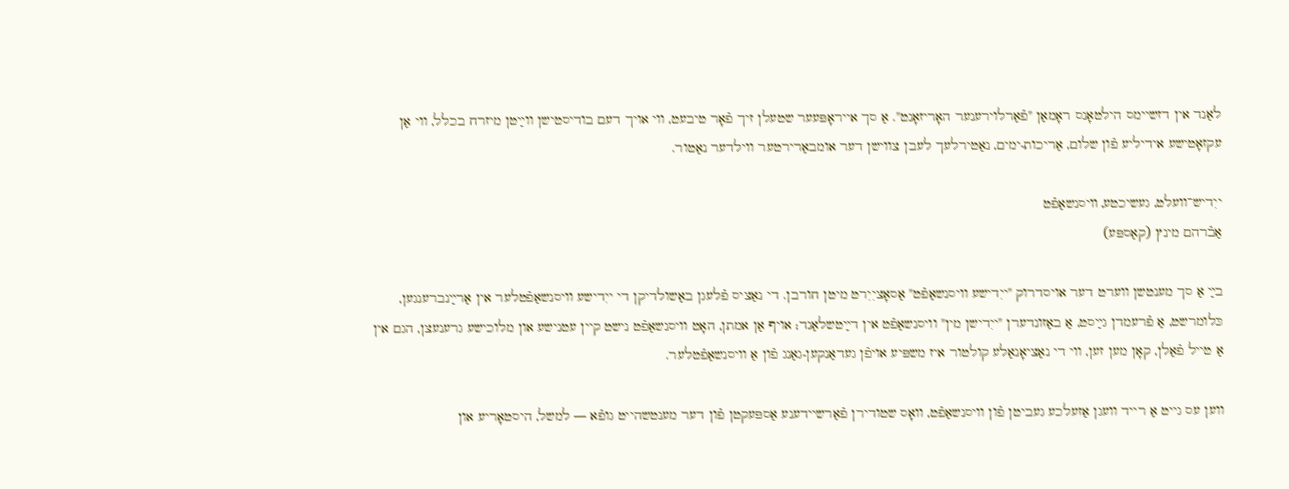לאַנד אין דזשיימס הילטאָנס ראָמאַן "פֿאַרלוירענער האָריזאָנט". אַ סך אייראָפּעער שטעלן זיך פֿאָר טיבעט, ווי אויך דעם בודיסטישן ווײַטן מיזרח בכלל, ווי אַן עקזאָטישע אידיליע פֿון שלום, אַריכות-ימים, נאַטירלעך לעבן צווישן דער אומבאַרירטער ווילדער נאַטור.

ייִדיש־וועלט, געשיכטע, װיסנשאַפֿט
אַבֿרהם מינץ (קאַספּע)

בײַ אַ סך מענטשן ווערט דער אויסדרוק "ייִדישע וויסנשאַפֿט" אַסאָציִיִרט מיטן חורבן. די נאַציס פֿלעגן באַשולדיקן די ייִדישע וויסנשאַפֿטלער אין אַרײַנברענגען, כּלומרשט, אַ פֿרעמדן גײַסט, אַ באַזונדערן "ייִדישן מין" וויסנשאַפֿט אין דײַטשלאַנד; אויף אַן אמתן, האָט וויסנשאַפֿט נישט קיין עטנישע און מלוכישע גרענעצן, הגם אין אַ טייל פֿאַלן, קאָן מען זען, ווי די נאַציאָנאַלע קולטור איז משפּיע אויפֿן געדאַנקען-גאַנג פֿון אַ וויסנשאַפֿטלער.

ווען עס גייט אַ רייד וועגן אַזעלכע געביטן פֿון וויסנשאַפֿט, וואָס שטודירן פֿאַרשיידענע אַספּעקטן פֿון דער מענטשהייט גופֿא — למשל, היסטאָריע און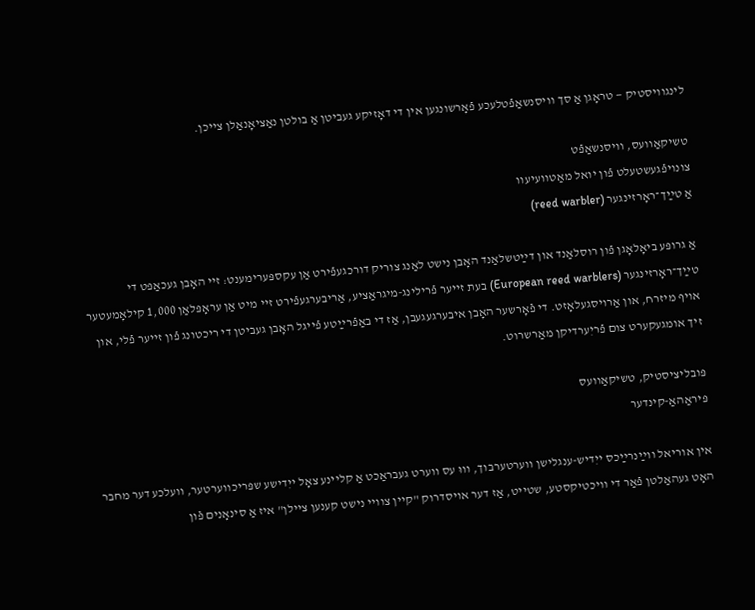לינגוויסטיק — טראָגן אַ סך וויסנשאַפֿטלעכע פֿאָרשונגען אין די דאָזיקע געביטן אַ בולטן נאַציאָנאַלן צייכן.

טשיקאַװעס, װיסנשאַפֿט
צונויפֿגעשטעלט פֿון יואל מאַטוועיעוו
אַ טײַך־ראָרזינגער (reed warbler)

אַ גרופּע ביאָלאָגן פֿון רוסלאַנד און דײַטשלאַנד האָבן נישט לאַנג צוריק דורכגעפֿירט אַן עקספּערימענט: זיי האָבן געכאַפּט די טײַך־ראָרזינגער (European reed warblers) בעת זייער פֿרילינג-מיגראַציע, אַריבערגעפֿירט זיי מיט אַן עראָפּלאַן 1,000 קילאָמעטער אויף מיזרח, און אַרויסגעלאָזט. די פֿאָרשער האָבן איבערגעגעבן, אַז די באַפֿרײַטע פֿייגל האָבן געביטן די ריכטונג פֿון זייער פֿלי, און זיך אומגעקערט צום פֿריִערדיקן מאַרשרוט.

פּובליציסטיק, טשיקאַװעס
פּיראַהאַ-קינדער

אין אוריאל ווײַנרײַכס ייִדיש-ענגלישן ווערטערבוך, וווּ עס ווערט געבראַכט אַ קליינע צאָל ייִדישע שפּריכווערטער, וועלכע דער מחבר האָט געהאַלטן פֿאַר די וויכטיקסטע, שטייט, אַז דער אויסדרוק "קיין צוויי נישט קענען ציילן" איז אַ סינאָנים פֿון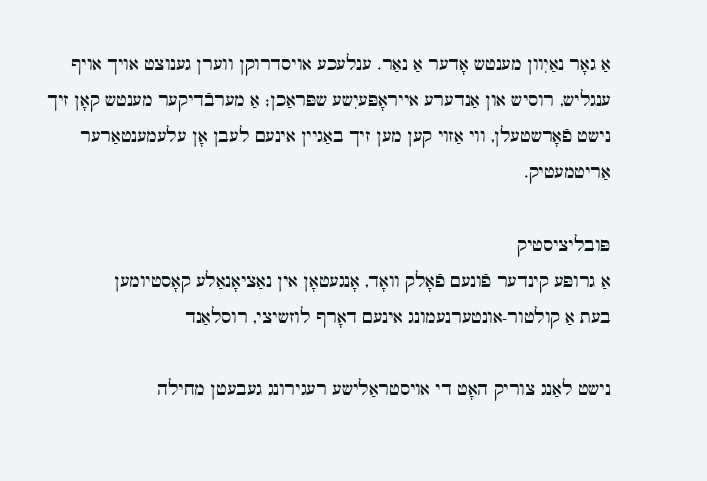אַ גאָר נאַיִוון מענטש אָדער אַ נאַר. ענלעכע אויסדרוקן ווערן גענוצט אויך אויף ענגליש, רוסיש און אַנדערע אייראָפּעיִשע שפּראַכן; אַ מערבֿדיקער מענטש קאָן זיך נישט פֿאָרשטעלן, ווי אַזוי קען מען זיך באַגיין אינעם לעבן אָן עלעמענטאַרער אַריטמעטיק.

פּובליציסטיק
אַ גרופּע קינדער פֿונעם פֿאָלק וואָד, אָנגעטאָן אין נאַציאָנאַלע קאָסטיומען
בעת אַ קולטור-אונטערנעמונג אינעם דאָרף לוזשיצי, רוסלאַנד

נישט לאַנג צוריק האָט די אויסטראַלישע רעגירונג געבעטן מחילה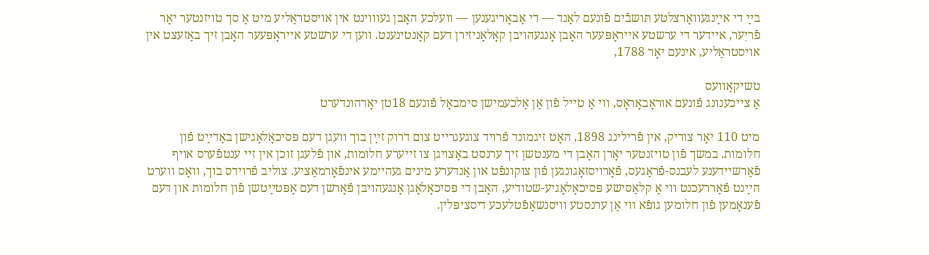בײַ די אײַנגעוואָרצלטע תּושבֿים פֿונעם לאַנד — די אַבאָריגענען — וועלכע האָבן געוווינט אין אויסטראַליע מיט אַ סך טויזנטער יאָר פֿריִער, איידער די ערשטע אייראָפּעער האָבן אָנגעהויבן קאָלאָניזירן דעם קאָנטינענט. ווען די ערשטע אייראָפּעער האָבן זיך באַזעצט אין אויסטראַליע, אינעם יאָר 1788,

טשיקאַװעס
אַ צייכענונג פֿונעם אוראָבאָראָס, ווי אַ טייל פֿון אַן אַלכעמישן סימבאָל פֿונעם 18טן יאָרהונדערט

מיט 110 יאָר צוריק, אין פֿרילינג 1898, האָט זיגמונד פֿרויד צוגעגרייט צום דרוק זײַן בוך וועגן דעם פּסיכאָלאָגישן באַדײַט פֿון חלומות. במשך פֿון טויזנטער יאָרן האָבן די מענטשן זיך ערנסט באַצויגן צו זייערע חלומות, און פֿלעגן זוכן אין זיי ענטפֿערס אויף פֿאַרשיידענע לעבנס-פֿראַגעס, פֿאָרויסזאָגונגען פֿון צוקונפֿט און אַנדערע מינים געהיימע אינפֿאָרמאַציע. צוליב פֿרוידס בוך, וואָס ווערט הײַנט פֿאַררעכנט ווי אַ קלאַסישע פּסיכאָלאָגיע-שטודיע, האָבן די פּסיכאָלאָגן אָנגעהויבן פֿאָרשן דעם אָפּטײַטשן פֿון חלומות און דעם פֿענאָמען פֿון חלומען גופֿא ווי אַן ערנסטע וויסנשאַפֿטלעכע דיסציפּלין.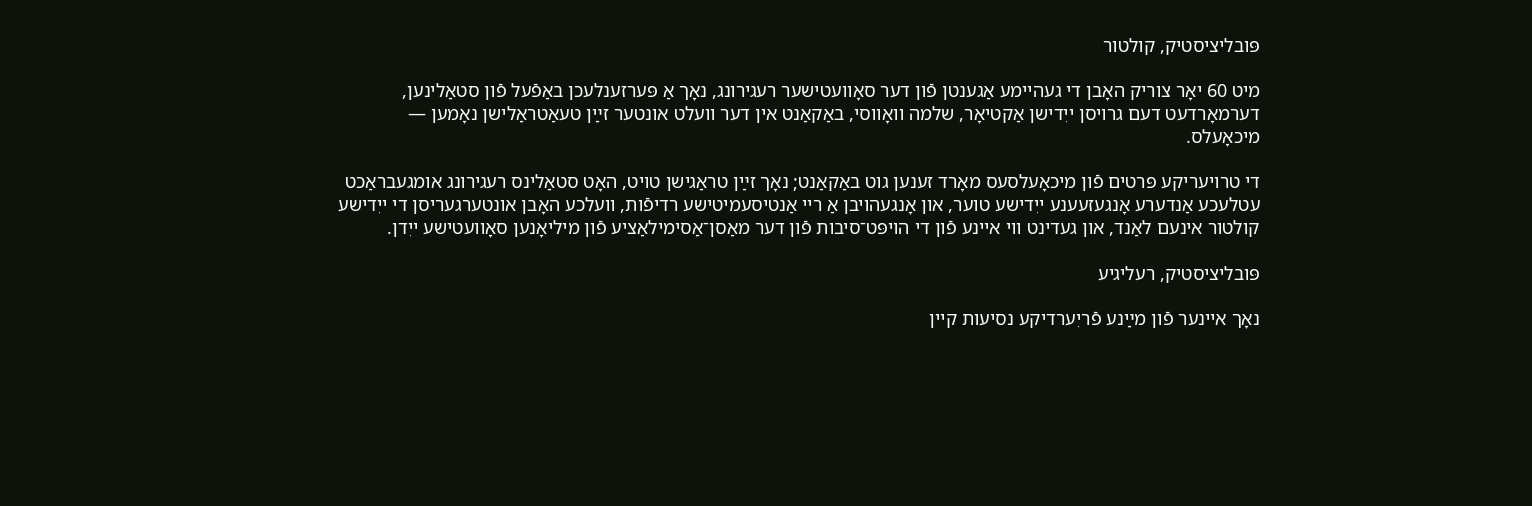פּובליציסטיק, קולטור

מיט 60 יאָר צוריק האָבן די געהיימע אַגענטן פֿון דער סאָוועטישער רעגירונג, נאָך אַ פּערזענלעכן באַפֿעל פֿון סטאַלינען, דערמאָרדעט דעם גרויסן ייִדישן אַקטיאָר, שלמה וואָווסי, באַקאַנט אין דער וועלט אונטער זײַן טעאַטראַלישן נאָמען — מיכאָעלס.

די טרויעריקע פּרטים פֿון מיכאָעלסעס מאָרד זענען גוט באַקאַנט; נאָך זײַן טראַגישן טויט, האָט סטאַלינס רעגירונג אומגעבראַכט עטלעכע אַנדערע אָנגעזעענע ייִדישע טוער, און אָנגעהויבן אַ ריי אַנטיסעמיטישע רדיפֿות, וועלכע האָבן אונטערגעריסן די ייִדישע קולטור אינעם לאַנד, און געדינט ווי איינע פֿון די הויפּט־סיבות פֿון דער מאַסן־אַסימילאַציע פֿון מיליאָנען סאָוועטישע ייִדן.

פּובליציסטיק, רעליגיע

נאָך איינער פֿון מײַנע פֿריִערדיקע נסיעות קיין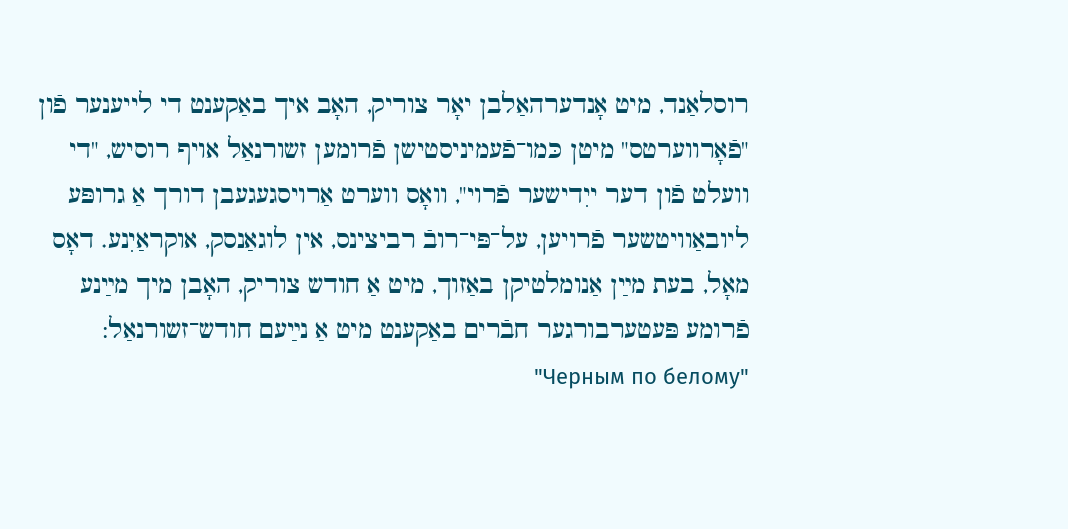רוסלאַנד, מיט אָנדערהאַלבן יאָר צוריק, האָב איך באַקענט די לייענער פֿון "פֿאָרווערטס" מיטן כּמו־פֿעמיניסטישן פֿרומען זשורנאַל אויף רוסיש, "די וועלט פֿון דער ייִדישער פֿרוי", וואָס ווערט אַרויסגעגעבן דורך אַ גרופּע ליובאַוויטשער פֿרויען, על־פּי־רובֿ רביצינס, אין לוגאַנסק, אוקראַיִנע. דאָס מאָל, בעת מײַן אַנומלטיקן באַזוך, מיט אַ חודש צוריק, האָבן מיך מײַנע פֿרומע פּעטערבורגער חבֿרים באַקענט מיט אַ נײַעם חודש־זשורנאַל: "Черным по белому"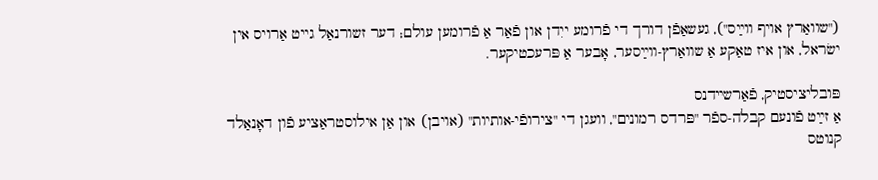("שוואַרץ אויף ווײַס"), געשאַפֿן דורך די פֿרומע ייִדן און פֿאַר אַ פֿרומען עולם; דער זשורנאַל גייט אַרויס אין ישׂראל, און איז טאַקע אַ שוואַרץ-ווײַסער, אָבער אַ פּרעכטיקער.

פּובליציסטיק, פֿאַרשײדנס
אַ זײַט פֿונעם קבלה-ספֿר "פּרדס רמונים", וועגן די "צירופֿי-אותיות" (אויבן) און אַן אילוסטראַציע פֿון דאָנאַלד קנוטס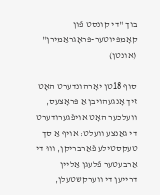בוך "די קונסט פֿון קאָמפּיוטער-פּראָגראַמירן" (אונטן)

סוף 18טן יאָרהונדערט האָט זיך אָנגעהויבן אַ פּראָצעס, וועלכער האָט אויפֿגערודערט די גאַנצע וועלט: אויף אַ סך טעקסטילע פֿאַרבריקן, וווּ די אַרבעטער פֿלעגן אַליין דרייען די ווערקשטעלן,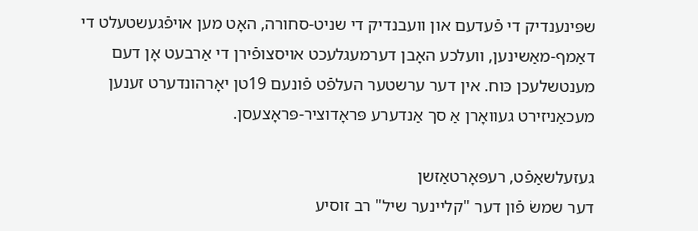שפּינענדיק די פֿעדעם און וועבנדיק די שניט-סחורה, האָט מען אויפֿגעשטעלט די דאַמף-מאַשינען, וועלכע האָבן דערמעגלעכט אויסצופֿירן די אַרבעט אָן דעם מענטשלעכן כּוח. אין דער ערשטער העלפֿט פֿונעם 19טן יאָרהונדערט זענען מעכאַניזירט געוואָרן אַ סך אַנדערע פּראָדוציר-פּראָצעסן.

געזעלשאַפֿט, רעפּאָרטאַזשן
דער שמשׂ פֿון דער "קליינער שיל" רב זוסיע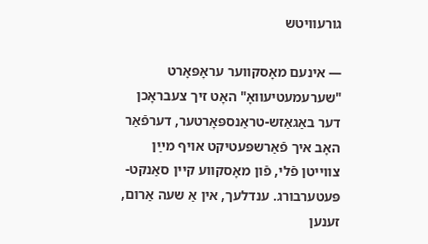גורעוויטש

— אינעם מאָסקווער עראָפּאָרט "שערעמעטיעוואָ" האָט זיך צעבראָכן דער באַגאַזש-טראַנספּאָרטער, דערפֿאַר האָב איך פֿאַרשפּעטיקט אויף מײַן צווייטן פֿלי, פֿון מאָסקווע קיין סאַנקט-פּעטערבורג. ענדלעך, אין אַ שעה אַרום, זענען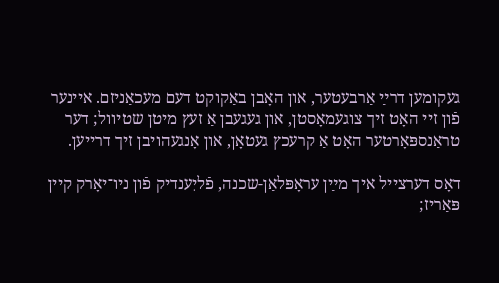געקומען דרײַ אַרבעטער, און האָבן באַקוקט דעם מעכאַניזם. איינער פֿון זיי האָט זיך צוגעמאָסטן, און געגעבן אַ זעץ מיטן שטיוול; דער טראַנספּאָרטער האָט אַ קרעכץ געטאָן, און אָנגעהויבן זיך דרייען.

דאָס דערצייל איך מײַן עראָפּלאַן-שכנה, פֿליִענדיק פֿון ניו־יאָרק קיין פּאַריז;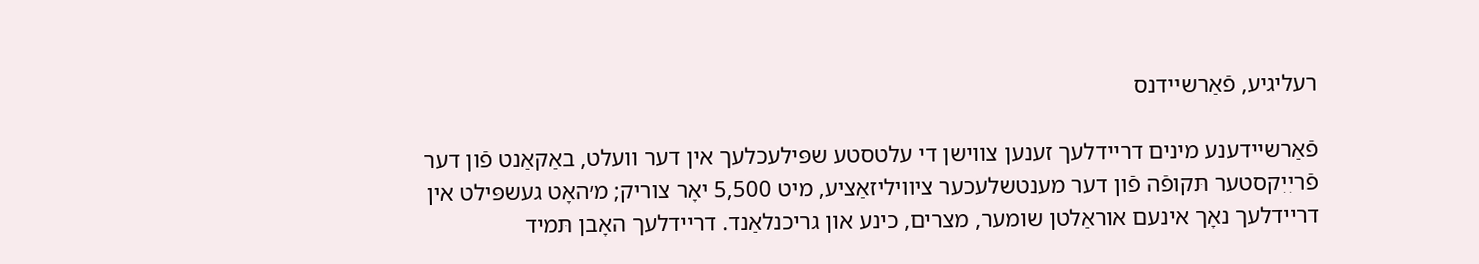רעליגיע, פֿאַרשײדנס

פֿאַרשיידענע מינים דריידלעך זענען צווישן די עלטסטע שפּילעכלעך אין דער וועלט, באַקאַנט פֿון דער פֿריִיִקסטער תּקופֿה פֿון דער מענטשלעכער ציוויליזאַציע, מיט 5,500 יאָר צוריק; מ׳האָט געשפּילט אין דריידלעך נאָך אינעם אוראַלטן שומער, מצרים, כינע און גריכנלאַנד. דריידלעך האָבן תּמיד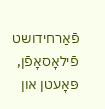פֿאַרחידושט פֿילאָסאָפֿן, פּאָעטן און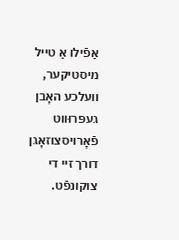אַפֿילו אַ טייל מיסטיקער, וועלכע האָבן געפּרוּווט פֿאָרויסצוזאָגן דורך זיי די צוקונפֿט.